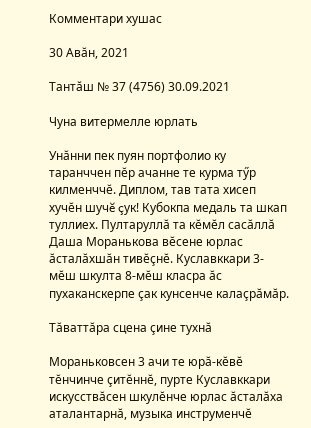Комментари хушас

30 Авăн, 2021

Тантӑш № 37 (4756) 30.09.2021

Чуна витермелле юрлать

Унăнни пек пуян портфолио ку таранччен пĕр ачанне те курма тӳр килменччĕ. Диплом, тав тата хисеп хучĕн шучĕ çук! Кубокпа медаль та шкап туллиех. Пултаруллă та кĕмĕл сасăллă Даша Моранькова вĕсене юрлас ăсталăхшăн тивĕçнĕ. Куславккари 3-мĕш шкулта 8-мĕш класра ăс пухаканскерпе çак кунсенче калаçрăмăр.

Тăваттăра сцена çине тухнă

Мораньковсен 3 ачи те юрă-кĕвĕ тĕнчинче çитĕннĕ, пурте Куславккари искусствăсен шкулĕнче юрлас ăсталăха аталантарнă, музыка инструменчĕ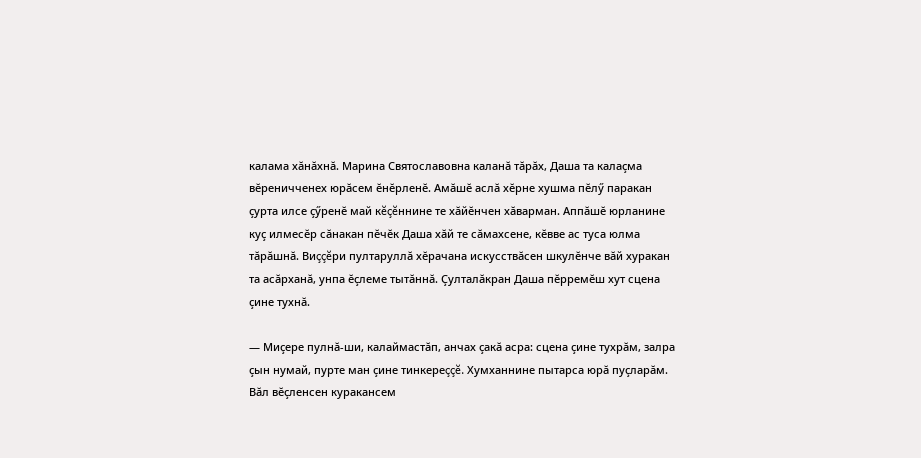калама хăнăхнă. Марина Святославовна каланă тăрăх, Даша та калаçма вĕреничченех юрăсем ĕнĕрленĕ. Амăшĕ аслă хĕрне хушма пĕлӳ паракан çурта илсе çӳренĕ май кĕçĕннине те хăйĕнчен хăварман. Аппăшĕ юрланине куç илмесĕр сăнакан пĕчĕк Даша хăй те сăмахсене, кĕвве ас туса юлма тăрăшнă. Виççĕри пултаруллă хĕрачана искусствăсен шкулĕнче вăй хуракан та асăрханă, унпа ĕçлеме тытăннă. Çулталăкран Даша пĕрремĕш хут сцена çине тухнă.

— Миçере пулнă-ши, калаймастăп, анчах çакă асра: сцена çине тухрăм, залра çын нумай, пурте ман çине тинкереççĕ. Хумханнине пытарса юрă пуçларăм. Вăл вĕçленсен куракансем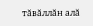тăвăллăн алă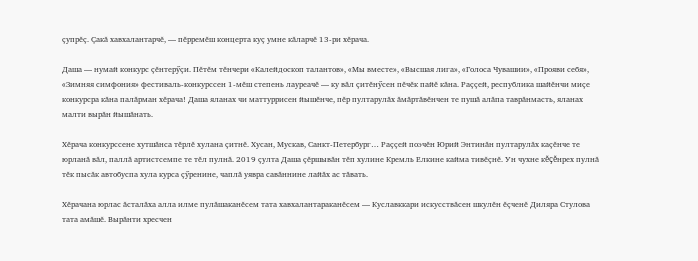çупрĕç. Çакă хавхалантарчĕ, — пĕрремĕш концерта куç умне кăларчĕ 13-ри хĕрача.

Даша — нумай конкурс çĕнтерӳçи. Пĕтĕм тĕнчери «Калейдоскоп талантов», «Мы вместе», «Высшая лига», «Голоса Чувашии», «Прояви себя», «Зимняя симфония» фестиваль-конкурссен 1-мĕш степень лауреачĕ — ку вăл çитĕнӳсен пĕчĕк пайĕ кăна. Раççей, республика шайĕнчи миçе конкурсра кăна палăрман хĕрача! Даша яланах чи маттуррисен йышĕнче, пĕр пултарулăх ăмăртăвĕнчен те пушă алăпа таврăнмасть, яланах малти вырăн йышăнать.

Хĕрача конкурссене хутшăнса тĕрлĕ хулана çитнĕ. Хусан, Мускав, Санкт-Петербург… Раççей поэчĕн Юрий Энтинăн пултарулăх каçĕнче те юрланă вăл, паллă артистсемпе те тĕл пулнă. 2019 çулта Даша çĕршывăн тĕп хулине Кремль Елкине кайма тивĕçнĕ. Ун чухне кĕçĕнрех пулнă тĕк пысăк автобуспа хула курса çӳренине, чаплă уявра савăннине лайăх ас тăвать.

Хĕрачана юрлас ăсталăха алла илме пулăшаканĕсем тата хавхалантараканĕсем — Куславккари искусствăсен шкулĕн ĕçченĕ Диляра Стулова тата амăшĕ. Вырăнти хресчен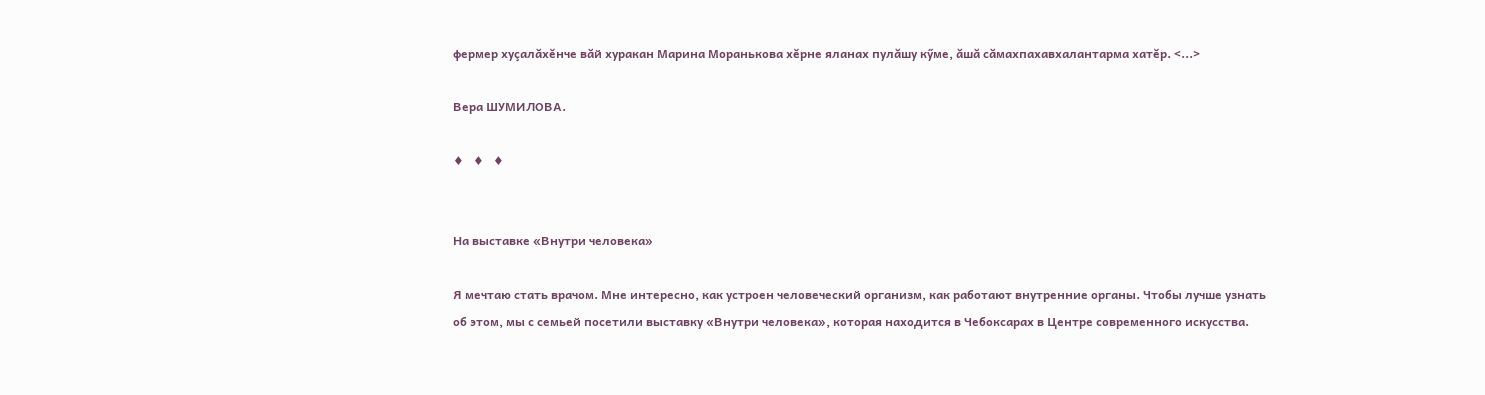фермер хуçалăхĕнче вăй хуракан Марина Моранькова хĕрне яланах пулăшу кӳме, ăшă сăмахпахавхалантарма хатĕр. <...>

Вера ШУМИЛОВА.

♦   ♦   ♦


На выставке «Внутри человека»

Я мечтаю стать врачом. Мне интересно, как устроен человеческий организм, как работают внутренние органы. Чтобы лучше узнать об этом, мы с семьей посетили выставку «Внутри человека», которая находится в Чебоксарах в Центре современного искусства.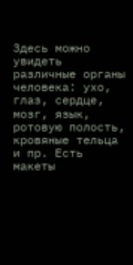Здесь можно увидеть различные органы человека: ухо, глаз, сердце, мозг, язык, ротовую полость, кровяные тельца и пр. Есть макеты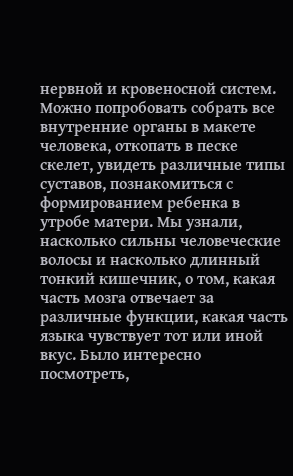нервной и кровеносной систем. Можно попробовать собрать все внутренние органы в макете человека, откопать в песке скелет, увидеть различные типы суставов, познакомиться с формированием ребенка в утробе матери. Мы узнали, насколько сильны человеческие волосы и насколько длинный тонкий кишечник, о том, какая часть мозга отвечает за различные функции, какая часть языка чувствует тот или иной вкус. Было интересно посмотреть,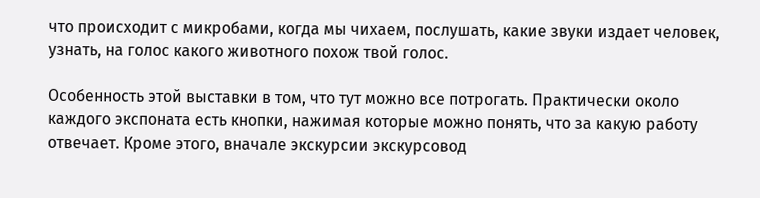что происходит с микробами, когда мы чихаем, послушать, какие звуки издает человек, узнать, на голос какого животного похож твой голос.

Особенность этой выставки в том, что тут можно все потрогать. Практически около каждого экспоната есть кнопки, нажимая которые можно понять, что за какую работу отвечает. Кроме этого, вначале экскурсии экскурсовод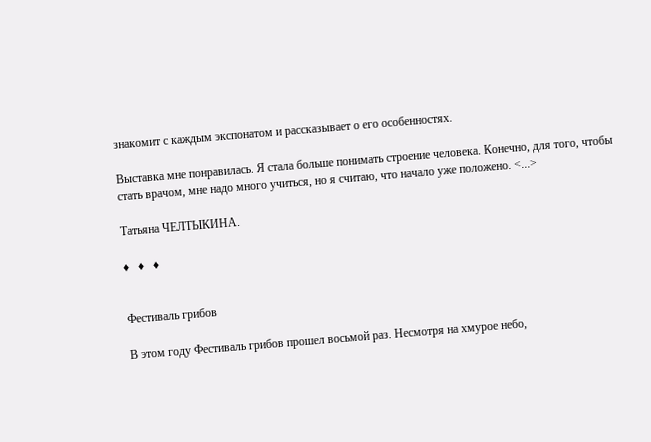знакомит с каждым экспонатом и рассказывает о его особенностях.

Выставка мне понравилась. Я стала больше понимать строение человека. Конечно, для того, чтобы стать врачом, мне надо много учиться, но я считаю, что начало уже положено. <...>

Татьяна ЧЕЛТЫКИНА.

♦   ♦   ♦


Фестиваль грибов

В этом году Фестиваль грибов прошел восьмой раз. Несмотря на хмурое небо,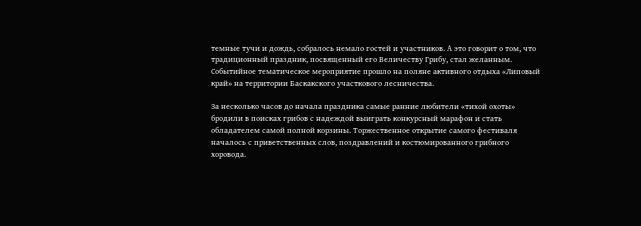темные тучи и дождь, собралось немало гостей и участников. А это говорит о том, что традиционный праздник, посвященный его Величеству Грибу, стал желанным. Событийное тематическое мероприятие прошло на поляне активного отдыха «Липовый край» на территории Баскакского участкового лесничества.

За несколько часов до начала праздника самые ранние любители «тихой охоты» бродили в поисках грибов с надеждой выиграть конкурсный марафон и стать обладателем самой полной корзины. Торжественное открытие самого фестиваля началось с приветственных слов, поздравлений и костюмированного грибного хоровода.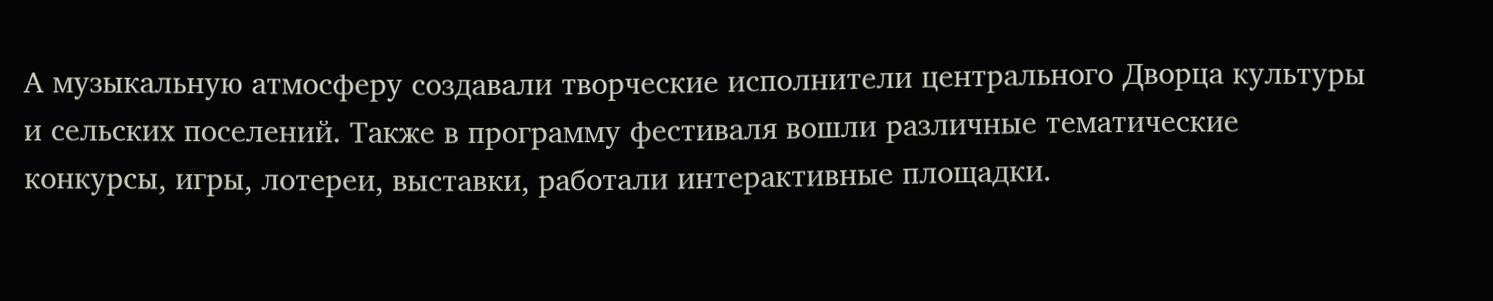А музыкальную атмосферу создавали творческие исполнители центрального Дворца культуры и сельских поселений. Также в программу фестиваля вошли различные тематические конкурсы, игры, лотереи, выставки, работали интерактивные площадки.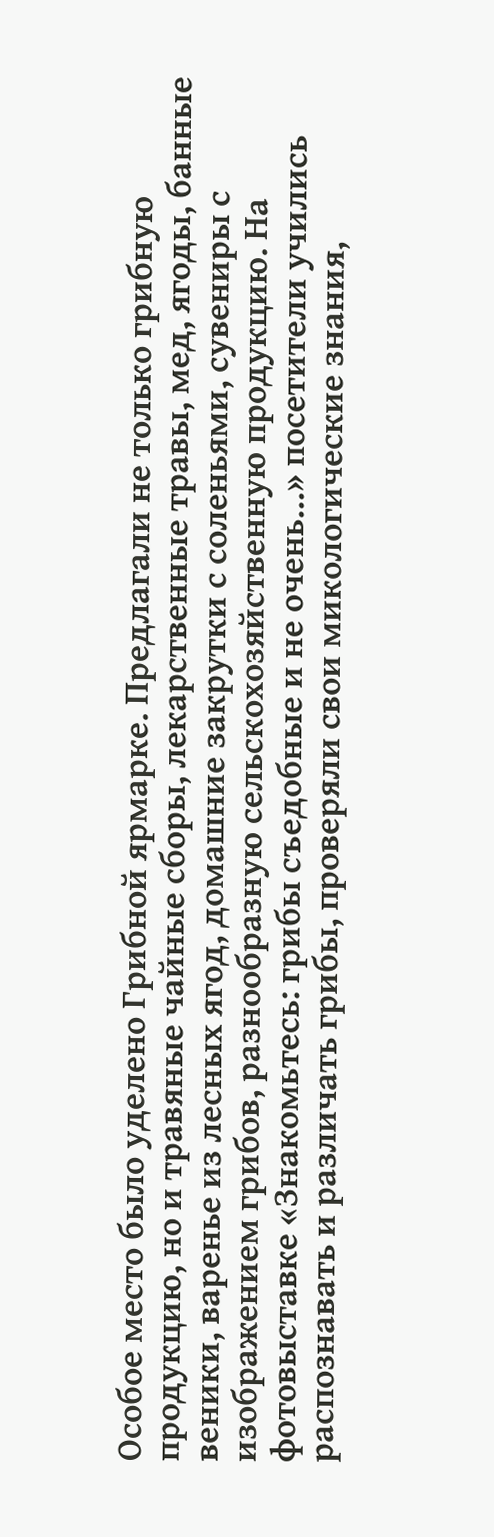Особое место было уделено Грибной ярмарке. Предлагали не только грибную продукцию, но и травяные чайные сборы, лекарственные травы, мед, ягоды, банные веники, варенье из лесных ягод, домашние закрутки с соленьями, сувениры с изображением грибов, разнообразную сельскохозяйственную продукцию. На фотовыставке «Знакомьтесь: грибы съедобные и не очень...» посетители учились распознавать и различать грибы, проверяли свои микологические знания,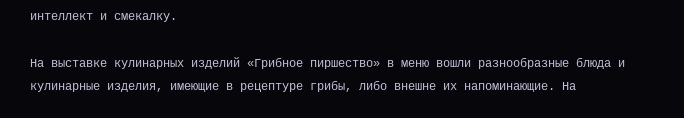интеллект и смекалку.

На выставке кулинарных изделий «Грибное пиршество» в меню вошли разнообразные блюда и кулинарные изделия, имеющие в рецептуре грибы, либо внешне их напоминающие. На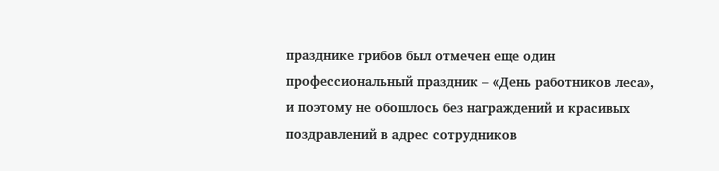празднике грибов был отмечен еще один профессиональный праздник – «День работников леса», и поэтому не обошлось без награждений и красивых поздравлений в адрес сотрудников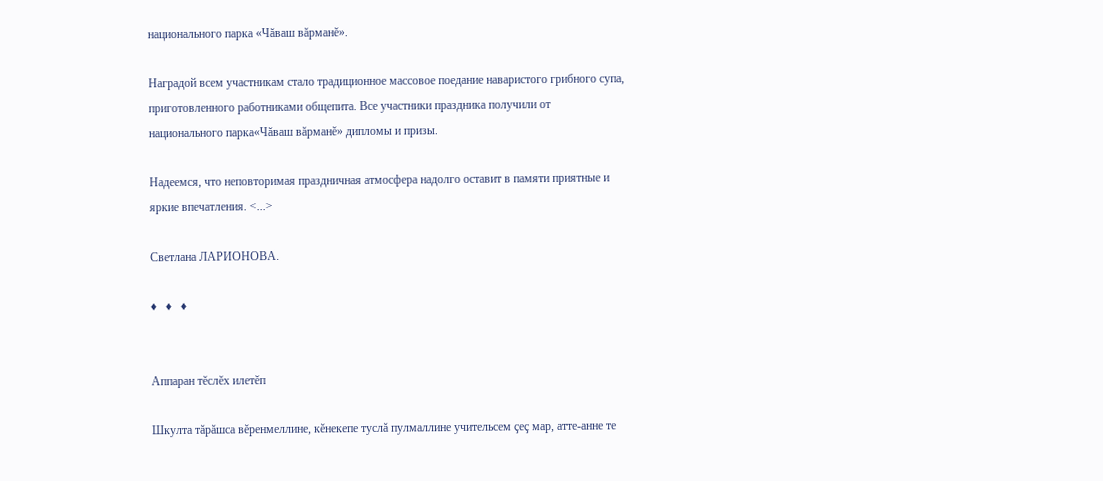национального парка «Чăваш вăрманĕ».

Наградой всем участникам стало традиционное массовое поедание наваристого грибного супа, приготовленного работниками общепита. Все участники праздника получили от национального парка«Чăваш вăрманĕ» дипломы и призы.

Надеемся, что неповторимая праздничная атмосфера надолго оставит в памяти приятные и яркие впечатления. <...>

Cветлана ЛАРИОНОВА.

♦   ♦   ♦


Аппаран тĕслĕх илетĕп

Шкулта тăрăшса вĕренмеллине, кĕнекепе туслă пулмаллине учительсем çеç мар, атте-анне те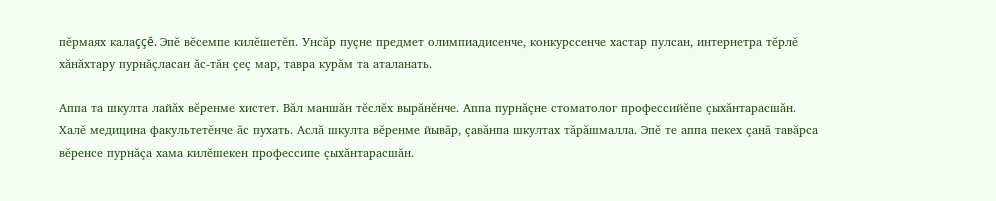пĕрмаях калаççĕ. Эпĕ вĕсемпе килĕшетĕп. Унсăр пуçне предмет олимпиадисенче, конкурссенче хастар пулсан, интернетра тĕрлĕ хăнăхтару пурнăçласан ăс-тăн çеç мар, тавра курăм та аталанать.

Аппа та шкулта лайăх вĕренме хистет. Вăл маншăн тĕслĕх вырăнĕнче. Аппа пурнăçне стоматолог профессийĕпе çыхăнтарасшăн. Халĕ медицина факультетĕнче ăс пухать. Аслă шкулта вĕренме йывăр, çавăнпа шкултах тăрăшмалла. Эпĕ те аппа пекех çанă тавăрса вĕренсе пурнăçа хама килĕшекен профессипе çыхăнтарасшăн.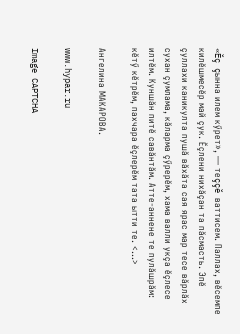«Ĕç çынна илем кӳрет», — теççĕ ваттисем. Паллах, вĕсемпе килĕшмесĕр май çук. Ĕçлени нихăçан та пăсмасть. Эпĕ çуллахи каникулта пушă вăхăта сая ярас мар тесе вăрлăх сухан çумлама, кăларма çӳрерĕм, хама валли укçа ĕçлесе илтĕм. Куншăн питĕ савăнтăм. Атте-аннене те пулăшрăм: кĕтӳ кĕтрĕм, пахчара ĕçлерĕм тата ытти те. <...>

Ангелина МАКАРОВА.

www.hypar.ru

Image CAPTCHA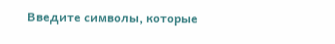Введите символы, которые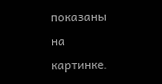показаны на картинке.